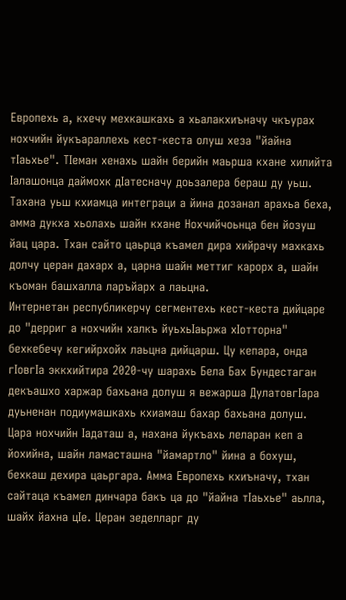Европехь а, кхечу мехкашкахь а хьалакхиъначу чкъурах нохчийн йукъараллехь кест-кеста олуш хеза "йайна тIаьхье". ТIеман хенахь шайн берийн маьрша кхане хилийта Iалашонца даймохк дIатесначу доьзалера бераш ду уьш. Тахана уьш кхиамца интеграци а йина дозанал арахьа беха, амма дукха хьолахь шайн кхане Нохчийчоьнца бен йозуш йац цара. Тхан сайто цаьрца къамел дира хийрачу махкахь долчу церан дахарх а, царна шайн меттиг карорх а, шайн къоман башхалла ларъйарх а лаьцна.
Интернетан республикерчу сегментехь кест-кеста дийцаре до "дерриг а нохчийн халкъ йуьхьӀаьржа хӀотторна" бехкебечу кегийрхойх лаьцна дийцарш. Цу кепара, онда гIовгIа эккхийтира 2020-чу шарахь Бела Бах Бундестаган декъашхо харжар бахьана долуш я вежарша ДулатовгӀара дуьненан подиумашкахь кхиамаш бахар бахьана долуш. Цара нохчийн Iадаташ а, нахана йукъахь леларан кеп а йохийна, шайн ламасташна "йамартло" йина а бохуш, бехкаш дехира цаьргара. Амма Европехь кхиъначу, тхан сайтаца къамел динчара бакъ ца до "йайна тIаьхье" аьлла, шайх йахна цIе. Церан зеделларг ду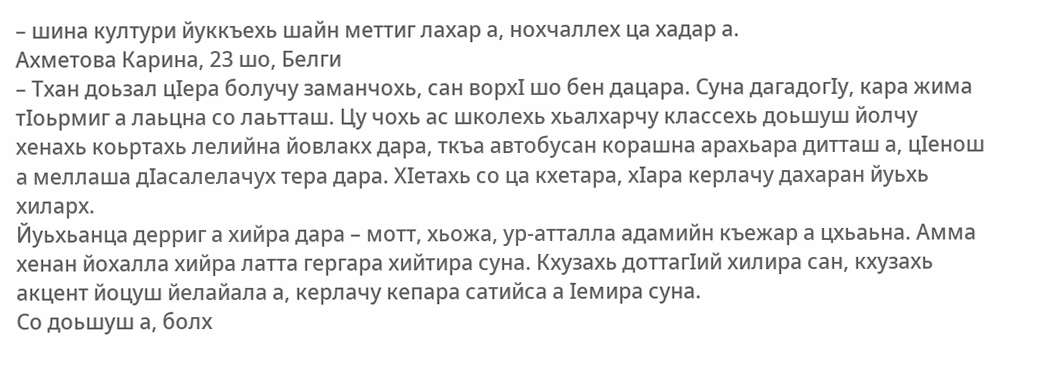– шина култури йуккъехь шайн меттиг лахар а, нохчаллех ца хадар а.
Ахметова Карина, 23 шо, Белги
– Тхан доьзал цIера болучу заманчохь, сан ворхӀ шо бен дацара. Суна дагадогӀу, кара жима тӀоьрмиг а лаьцна со лаьтташ. Цу чохь ас школехь хьалхарчу классехь доьшуш йолчу хенахь коьртахь лелийна йовлакх дара, ткъа автобусан корашна арахьара дитташ а, цӀенош а меллаша дӀасалелачух тера дара. ХIетахь со ца кхетара, хӀара керлачу дахаран йуьхь хиларх.
Йуьхьанца дерриг а хийра дара – мотт, хьожа, ур-атталла адамийн къежар а цхьаьна. Амма хенан йохалла хийра латта гергара хийтира суна. Кхузахь доттагӀий хилира сан, кхузахь акцент йоцуш йелайала а, керлачу кепара сатийса а Ӏемира суна.
Со доьшуш а, болх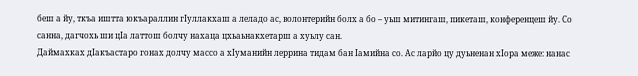беш а йу, ткъа иштта юкъараллин гӀуллакхаш а леладо ас, волонтерийн болх а бо – уьш митингаш, пикеташ, конференцеш йу. Со санна, дагчохь ши цӀа латтош болчу нахаца цхьаьнакхетарш а хуьлу сан.
Даймахках дӀакъастаро гонах долчу массо а хIуманийн леррина тидам бан Iамийна со. Ас ларйо цу дуьненан хӀора меже: нанас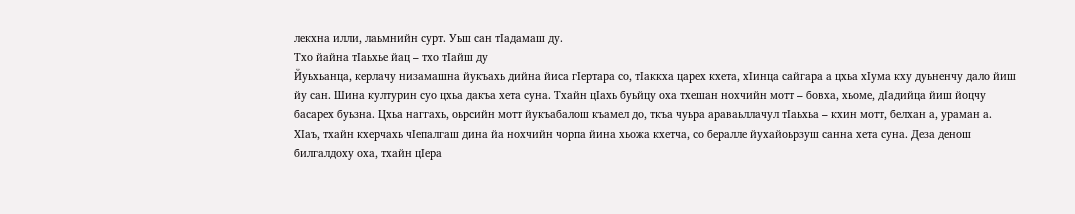лекхна илли, лаьмнийн сурт. Уьш сан тIадамаш ду.
Тхо йайна тIаьхье йац – тхо тIайш ду
Йуьхьанца, керлачу низамашна йукъахь дийна йиса гӀертара со, тӀаккха царех кхета, хӀинца сайгара а цхьа хӀума кху дуьненчу дало йиш йу сан. Шина културин суо цхьа дакъа хета суна. Тхайн цӀахь буьйцу оха тхешан нохчийн мотт – бовха, хьоме, дIадийца йиш йоцчу басарех буьзна. Цхьа наггахь, оьрсийн мотт йукъабалош къамел до, ткъа чуьра араваьллачул тIаьхьа – кхин мотт, белхан а, ураман а.
ХӀаъ, тхайн кхерчахь чӀепалгаш дина йа нохчийн чорпа йина хьожа кхетча, со бералле йухайоьрзуш санна хета суна. Деза денош билгалдоху оха, тхайн цIера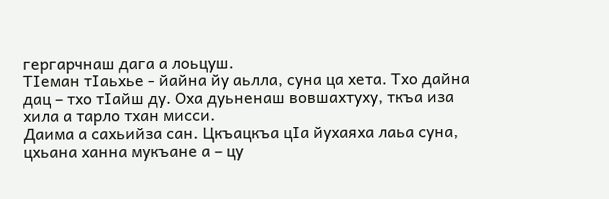гергарчнаш дага а лоьцуш.
ТӀеман тӀаьхье - йайна йу аьлла, суна ца хета. Тхо дайна дац – тхо тӀайш ду. Оха дуьненаш вовшахтуху, ткъа иза хила а тарло тхан мисси.
Даима а сахьийза сан. Цкъацкъа цIа йухаяха лаьа суна, цхьана ханна мукъане а – цу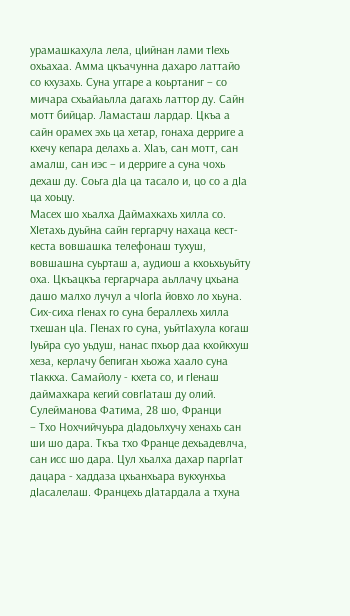урамашкахула лела, цӀийнан лами тIехь охьахаа. Амма цкъачунна дахаро латтайо со кхузахь. Суна уггаре а коьртаниг – со мичара схьайаьлла дагахь латтор ду. Сайн мотт бийцар. Ламасташ лардар. Цкъа а сайн орамех эхь ца хетар, гонаха дерриге а кхечу кепара делахь а. ХӀаъ, сан мотт, сан амалш, сан иэс – и дерриге а суна чохь дехаш ду. Соьга дIа ца тасало и, цо со а дIа ца хоьцу.
Масех шо хьалха Даймахкахь хилла со. ХӀетахь дуьйна сайн гергарчу нахаца кест-кеста вовшашка телефонаш тухуш, вовшашна суьрташ а, аудиош а кхоьхьуьйту оха. Цкъацкъа гергарчара аьллачу цхьана дашо малхо лучул а чӀогӀа йовхо ло хьуна.
Сих-сиха гӀенах го суна бераллехь хилла тхешан цIа. ГӀенах го суна, уьйтIахула когаш Iуьйра суо уьдуш, нанас пхьор даа кхойкхуш хеза, керлачу бепиган хьожа хаало суна тIаккха. Самайолу - кхета со, и гӀенаш даймахкара кегий совгӀаташ ду олий.
Сулейманова Фатима, 28 шо, Франци
– Тхо Нохчийчуьра дӀадоьлхучу хенахь сан ши шо дара. Ткъа тхо Франце дехьадевлча, сан исс шо дара. Цул хьалха дахар паргIат дацара - хаддаза цхьанхьара вукхунхьа дIасалелаш. Францехь дIатардала а тхуна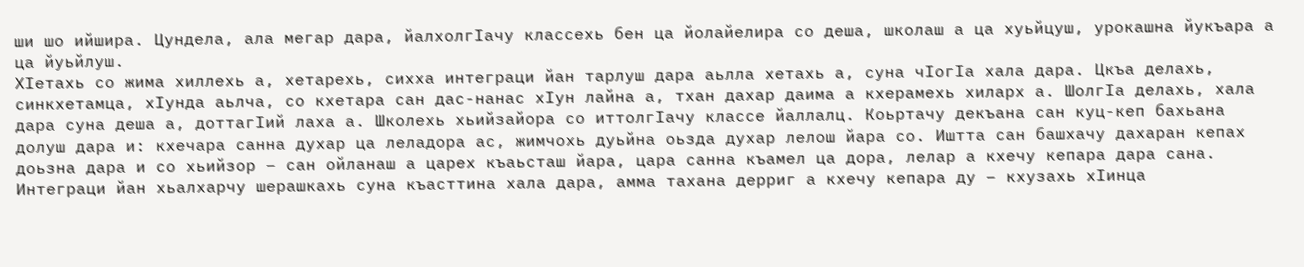ши шо ийшира. Цундела, ала мегар дара, йалхолгIачу классехь бен ца йолайелира со деша, школаш а ца хуьйцуш, урокашна йукъара а ца йуьйлуш.
ХӀетахь со жима хиллехь а, хетарехь, сихха интеграци йан тарлуш дара аьлла хетахь а, суна чӀогӀа хала дара. Цкъа делахь, синкхетамца, хӀунда аьлча, со кхетара сан дас-нанас хӀун лайна а, тхан дахар даима а кхерамехь хиларх а. ШолгӀа делахь, хала дара суна деша а, доттагӀий лаха а. Школехь хьийзайора со иттолгIачу классе йаллалц. Коьртачу декъана сан куц-кеп бахьана долуш дара и: кхечара санна духар ца леладора ас, жимчохь дуьйна оьзда духар лелош йара со. Иштта сан башхачу дахаран кепах доьзна дара и со хьийзор – сан ойланаш а царех къаьсташ йара, цара санна къамел ца дора, лелар а кхечу кепара дара сана.
Интеграци йан хьалхарчу шерашкахь суна къасттина хала дара, амма тахана дерриг а кхечу кепара ду – кхузахь хӀинца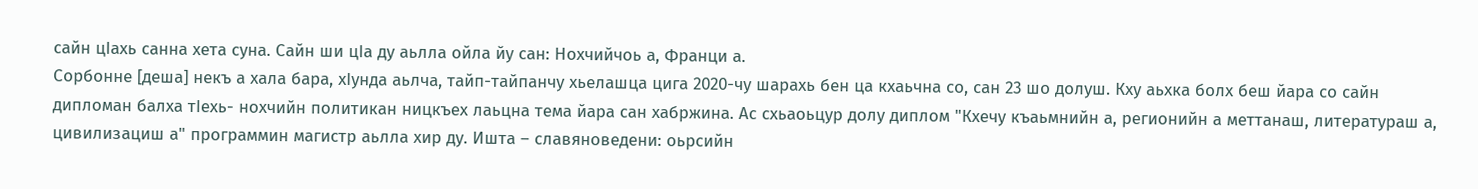сайн цӀахь санна хета суна. Сайн ши цIа ду аьлла ойла йу сан: Нохчийчоь а, Франци а.
Сорбонне [деша] некъ а хала бара, хӀунда аьлча, тайп-тайпанчу хьелашца цига 2020-чу шарахь бен ца кхаьчна со, сан 23 шо долуш. Кху аьхка болх беш йара со сайн дипломан балха тIехь- нохчийн политикан ницкъех лаьцна тема йара сан хабржина. Ас схьаоьцур долу диплом "Кхечу къаьмнийн а, регионийн а меттанаш, литератураш а, цивилизациш а" программин магистр аьлла хир ду. Ишта – славяноведени: оьрсийн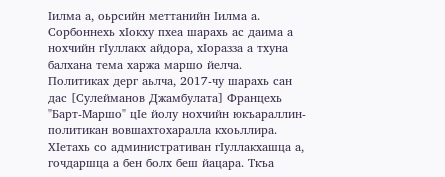Ӏилма а, оьрсийн меттанийн Ӏилма а.
Сорбоннехь хӀокху пхеа шарахь ас даима а нохчийн гӀуллакх айдора, хӀоразза а тхуна балхана тема харжа маршо йелча.
Политиках дерг аьлча, 2017-чу шарахь сан дас [Сулейманов Джамбулата] Францехь "Барт-Маршо" цӀе йолу нохчийн юкъараллин-политикан вовшахтохаралла кхоьллира. ХӀетахь со административан гӀуллакхашца а, гочдаршца а бен болх беш йацара. Ткъа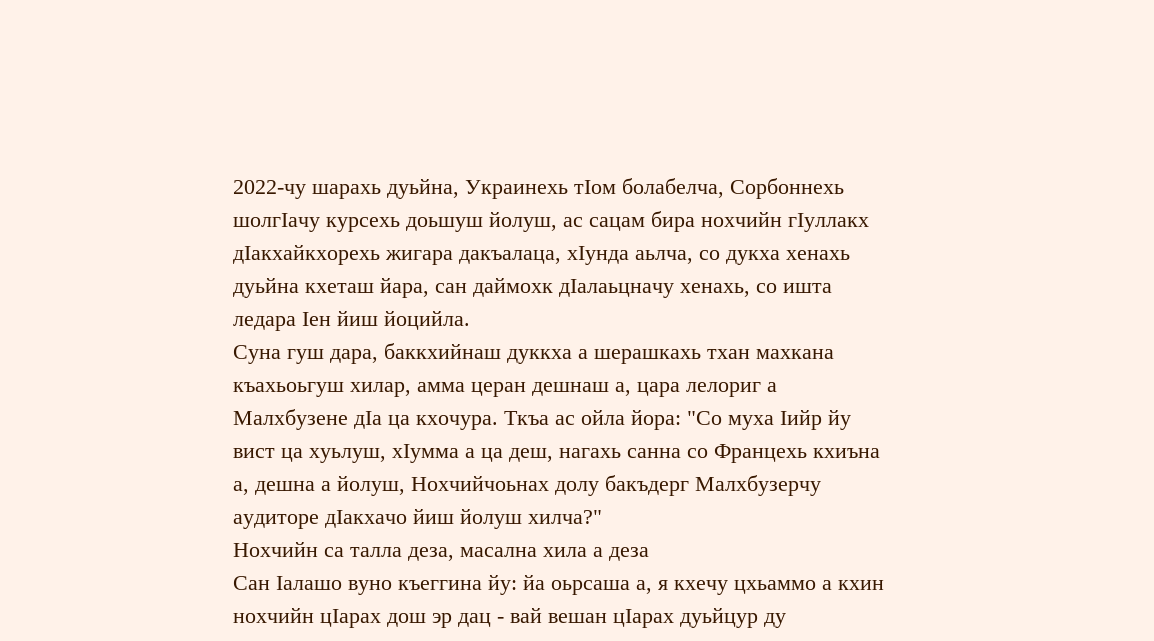2022-чу шарахь дуьйна, Украинехь тӀом болабелча, Сорбоннехь шолгӀачу курсехь доьшуш йолуш, ас сацам бира нохчийн гӀуллакх дӀакхайкхорехь жигара дакъалаца, хӀунда аьлча, со дукха хенахь дуьйна кхеташ йара, сан даймохк дӀалаьцначу хенахь, со ишта ледара Ӏен йиш йоцийла.
Суна гуш дара, баккхийнаш дуккха а шерашкахь тхан махкана къахьоьгуш хилар, амма церан дешнаш а, цара лелориг а Малхбузене дIа ца кхочура. Ткъа ас ойла йора: "Со муха Ӏийр йу вист ца хуьлуш, хӀумма а ца деш, нагахь санна со Францехь кхиъна а, дешна а йолуш, Нохчийчоьнах долу бакъдерг Малхбузерчу аудиторе дӀакхачо йиш йолуш хилча?"
Нохчийн са талла деза, масална хила а деза
Сан Ӏалашо вуно къеггина йу: йа оьрсаша а, я кхечу цхьаммо а кхин нохчийн цӀарах дош эр дац - вай вешан цӀарах дуьйцур ду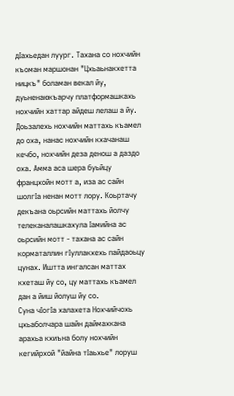дIахьедан луург. Тахана со нохчийн къоман маршонан "Цхьаьнакхетта ницкъ" боламан векал йу, дуьненаюкъарчу платформашкахь нохчийн хаттар айдеш лелаш а йу.
Доьзалехь нохчийн маттахь къамел до оха, нанас нохчийн кхачанаш кечбо, нохчийн деза денош а даздо оха. Амма аса шера буьйцу францхойн мотт а, иза ас сайн шолгӀа ненан мотт лору. Коьртачу декъана оьрсийн маттахь йолчу телеканалашкахула Ӏамийна ас оьрсийн мотт - тахана ас сайн корматаллин гӀуллакхехь пайдаоьцу цунах. Иштта ингалсан маттах кхеташ йу со, цу маттахь къамел дан а йиш йолуш йу со.
Суна чӀогӀа халахета Нохчийчохь цхьаболчара шайн даймахкана арахьа кхиъна болу нохчийн кегийрхой "йайна тӀаьхье" лоруш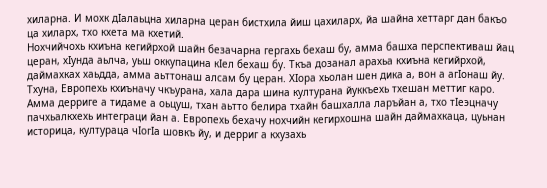хиларна. И мохк дIалаьцна хиларна церан бистхила йиш цахиларх, йа шайна хеттарг дан бакъо ца хиларх, тхо кхета ма кхетий.
Нохчийчохь кхиъна кегийрхой шайн безачарна гергахь бехаш бу, амма башха перспективаш йац церан, хӀунда аьлча, уьш оккупацина кӀел бехаш бу. Ткъа дозанал арахьа кхиъна кегийрхой, даймахках хаьдда, амма аьттонаш алсам бу церан. ХӀора хьолан шен дика а, вон а агӀонаш йу.
Тхуна, Европехь кхиъначу чкъурана, хала дара шина културана йуккъехь тхешан меттиг каро. Амма дерриге а тидаме а оьцуш, тхан аьтто белира тхайн башхалла ларъйан а, тхо тӀеэцначу пачхьалкхехь интеграци йан а. Европехь бехачу нохчийн кегирхошна шайн даймахкаца, цуьнан историца, култураца чӀогӀа шовкъ йу, и дерриг а кхузахь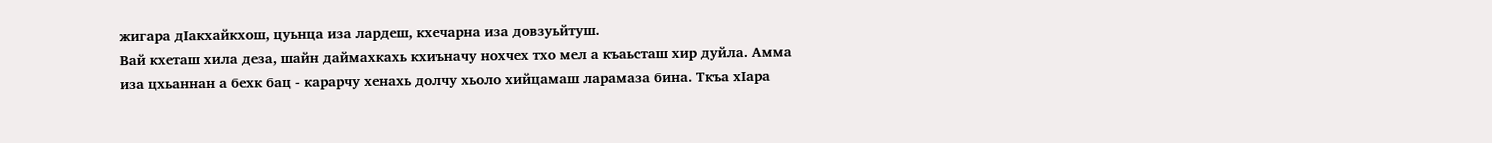жигара дӀакхайкхош, цуьнца иза лардеш, кхечарна иза довзуьйтуш.
Вай кхеташ хила деза, шайн даймахкахь кхиъначу нохчех тхо мел а къаьсташ хир дуйла. Амма иза цхьаннан а бехк бац - карарчу хенахь долчу хьоло хийцамаш ларамаза бина. Ткъа хӀара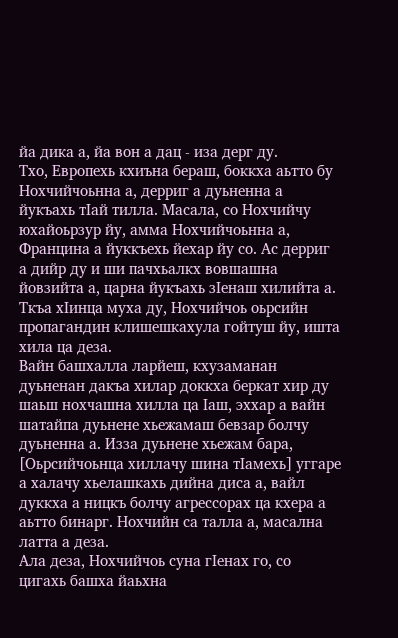йа дика а, йа вон а дац - иза дерг ду.
Тхо, Европехь кхиъна бераш, боккха аьтто бу Нохчийчоьнна а, дерриг а дуьненна а йукъахь тӀай тилла. Масала, со Нохчийчу юхайоьрзур йу, амма Нохчийчоьнна а, Францина а йуккъехь йехар йу со. Ас дерриг а дийр ду и ши пачхьалкх вовшашна йовзийта а, царна йукъахь зӀенаш хилийта а. Ткъа хӀинца муха ду, Нохчийчоь оьрсийн пропагандин клишешкахула гойтуш йу, ишта хила ца деза.
Вайн башхалла ларйеш, кхузаманан дуьненан дакъа хилар доккха беркат хир ду шаьш нохчашна хилла ца Ӏаш, эххар а вайн шатайпа дуьнене хьежамаш бевзар болчу дуьненна а. Изза дуьнене хьежам бара, [Оьрсийчоьнца хиллачу шина тӀамехь] уггаре а халачу хьелашкахь дийна диса а, вайл дуккха а ницкъ болчу агрессорах ца кхера а аьтто бинарг. Нохчийн са талла а, масална латта а деза.
Ала деза, Нохчийчоь суна гIенах го, со цигахь башха йаьхна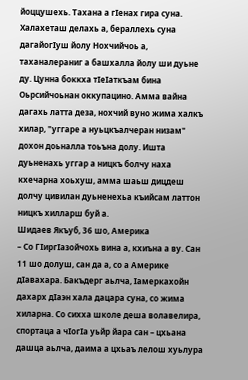йоццушехь. Тахана а гӀенах гира суна. Халахеташ делахь а, бераллехь суна дагайогӀуш йолу Нохчийчоь а, таханалераниг а башхалла йолу ши дуьне ду. Цунна боккха тӀеӀаткъам бина Оьрсийчоьнан оккупацино. Амма вайна дагахь латта деза, нохчий вуно жима халкъ хилар, "уггаре а нуьцкъалчеран низам" дохон доьналла тоьъна долу. Ишта дуьненахь уггар а ницкъ болчу наха кхечарна хоьхуш, амма шаьш дицдеш долчу цивилан дуьненехьа къийсам латтон ницкъ хилларш буй а.
Шидаев Якъуб, 36 шо, Америка
– Со ГӀиргӀазойчохь вина а, кхиъна а ву. Сан 11 шо долуш, сан да а, со а Америке дӀавахара. Бакъдерг аьлча, Iамеркахойн дахарх дIаэн хала дацара суна, со жима хиларна. Со сихха школе деша волавелира, спортаца а чIогIа уьйр йара сан – цхьана дашца аьлча, даима а цхьаъ лелош хуьлура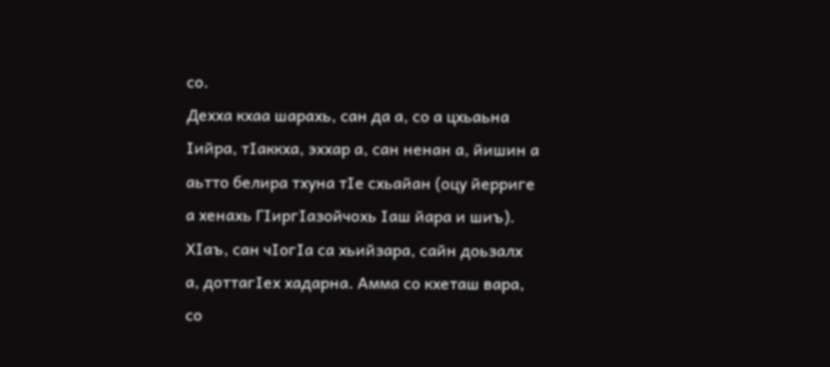со.
Дехха кхаа шарахь, сан да а, со а цхьаьна Ӏийра, тӀаккха, эххар а, сан ненан а, йишин а аьтто белира тхуна тIе схьайан (оцу йерриге а хенахь ГӀиргӀазойчохь Ӏаш йара и шиъ). ХIаъ, сан чIогIа са хьийзара, сайн доьзалх а, доттагIех хадарна. Амма со кхеташ вара, со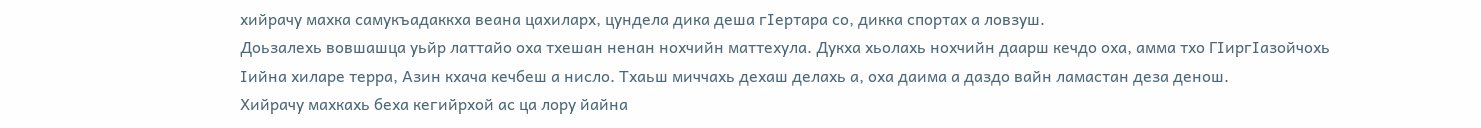хийрачу махка самукъадаккха веана цахиларх, цундела дика деша гӀертара со, дикка спортах а ловзуш.
Доьзалехь вовшашца уьйр латтайо оха тхешан ненан нохчийн маттехула. Дукха хьолахь нохчийн даарш кечдо оха, амма тхо ГIиргIазойчохь Iийна хиларе терра, Азин кхача кечбеш а нисло. Тхаьш миччахь дехаш делахь а, оха даима а даздо вайн ламастан деза денош.
Хийрачу махкахь беха кегийрхой ас ца лору йайна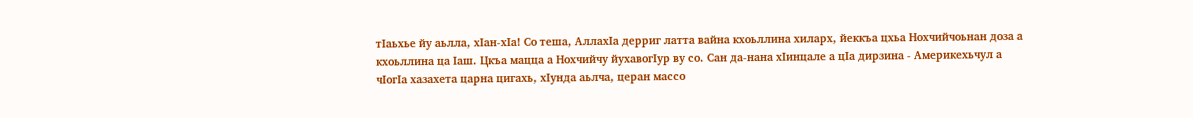тIаьхье йу аьлла, хӀан-хӀа! Со теша, АллахӀа дерриг латта вайна кхоьллина хиларх, йеккъа цхьа Нохчийчоьнан доза а кхоьллина ца Iаш. Цкъа мацца а Нохчийчу йухавогӀур ву со. Сан да-нана хӀинцале а цӀа дирзина - Америкехьчул а чӀогӀа хазахета царна цигахь, хӀунда аьлча, церан массо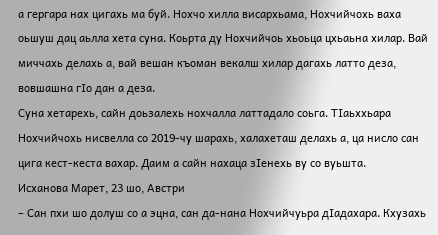а гергара нах цигахь ма буй. Нохчо хилла висархьама, Нохчийчохь ваха оьшуш дац аьлла хета суна. Коьрта ду Нохчийчоь хьоьца цхьаьна хилар. Вай миччахь делахь а, вай вешан къоман векалш хилар дагахь латто деза, вовшашна гӀо дан а деза.
Суна хетарехь, сайн доьзалехь нохчалла латтадало соьга. ТIаьххьара Нохчийчохь нисвелла со 2019-чу шарахь, халахеташ делахь а, ца нисло сан цига кест-кеста вахар. Даим а сайн нахаца зIенехь ву со вуьшта.
Исханова Марет, 23 шо, Австри
– Сан пхи шо долуш со а эцна, сан да-нана Нохчийчуьра дӀадахара. Кхузахь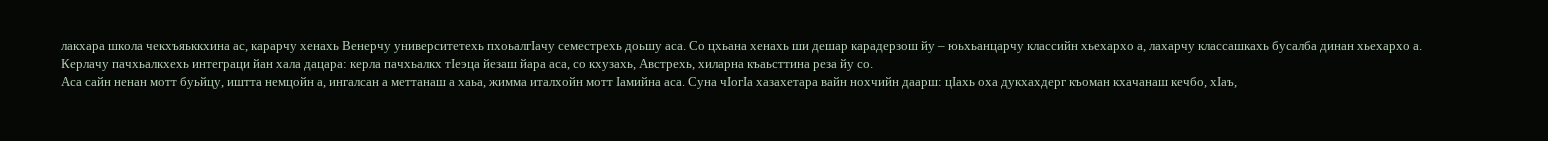лакхара школа чекхъяьккхина ас, карарчу хенахь Венерчу университетехь пхоьалгӀачу семестрехь доьшу аса. Со цхьана хенахь ши дешар карадерзош йу – юьхьанцарчу классийн хьехархо а, лахарчу классашкахь бусалба динан хьехархо а.
Керлачу пачхьалкхехь интеграци йан хала дацара: керла пачхьалкх тӀеэца йезаш йара аса, со кхузахь, Австрехь, хиларна къаьсттина реза йу со.
Аса сайн ненан мотт буьйцу, иштта немцойн а, ингалсан а меттанаш а хаьа, жимма италхойн мотт Iамийна аса. Суна чӀогӀа хазахетара вайн нохчийн даарш: цӀахь оха дукхахдерг къоман кхачанаш кечбо, хӀаъ,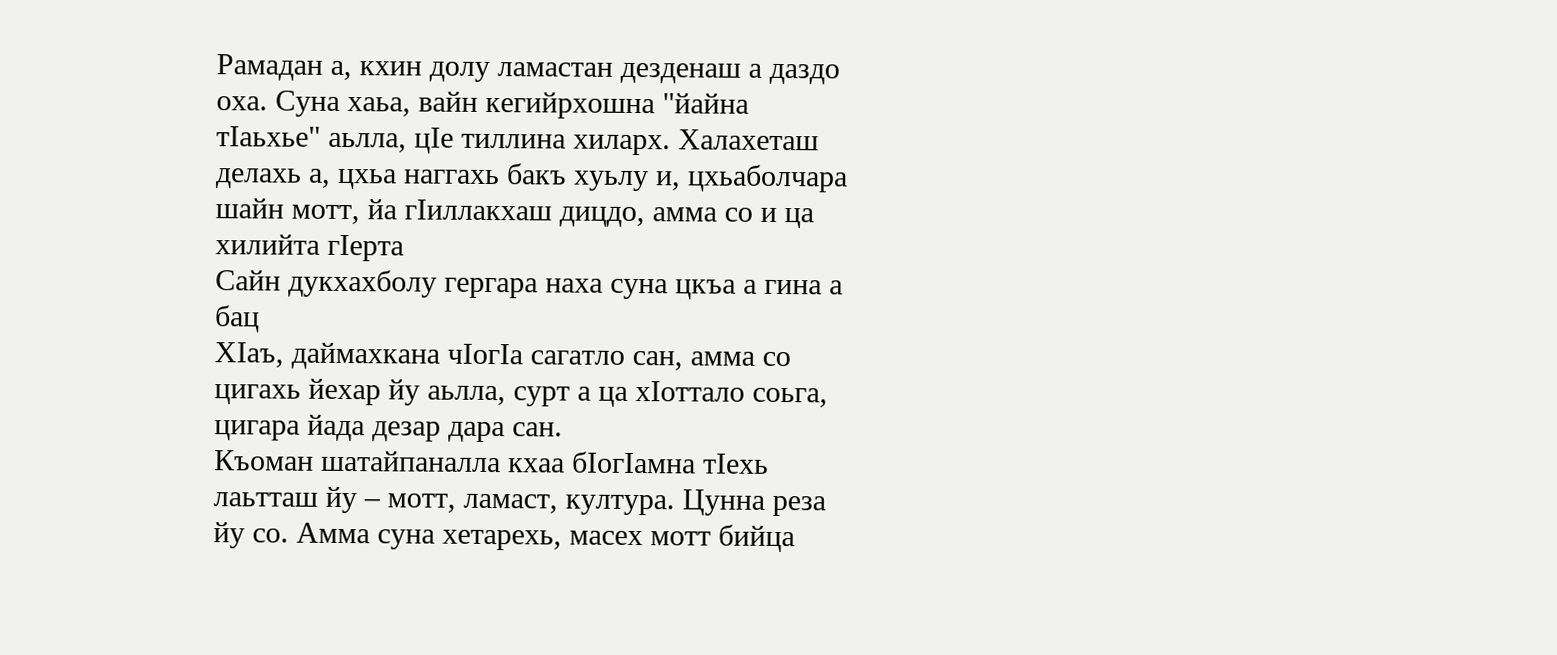Рамадан а, кхин долу ламастан дезденаш а даздо оха. Суна хаьа, вайн кегийрхошна "йайна тIаьхье" аьлла, цӀе тиллина хиларх. Халахеташ делахь а, цхьа наггахь бакъ хуьлу и, цхьаболчара шайн мотт, йа гӀиллакхаш дицдо, амма со и ца хилийта гӀерта
Сайн дукхахболу гергара наха суна цкъа а гина а бац
ХӀаъ, даймахкана чӀогӀа сагатло сан, амма со цигахь йехар йу аьлла, сурт а ца хIоттало соьга, цигара йада дезар дара сан.
Къоман шатайпаналла кхаа бӀогӀамна тӀехь лаьтташ йу – мотт, ламаст, култура. Цунна реза йу со. Амма суна хетарехь, масех мотт бийца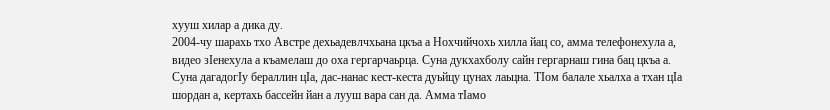хууш хилар а дика ду.
2004-чу шарахь тхо Австре дехьадевлчхьана цкъа а Нохчийчохь хилла йац со, амма телефонехула а, видео зIенехула а къамелаш до оха гергарчаьрца. Суна дукхахболу сайн гергарнаш гина бац цкъа а.
Суна дагадогӀу бераллин цӀа, дас-нанас кест-кеста дуьйцу цунах лаьцна. ТӀом балале хьалха а тхан цӀа шордан а, кертахь бассейн йан а лууш вара сан да. Амма тӀамо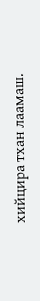хийцира тхан лаамаш.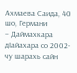Ахмаева Саида, 40 шо, Германи
– Даймахкара дӀайахара со 2002-чу шарахь сайн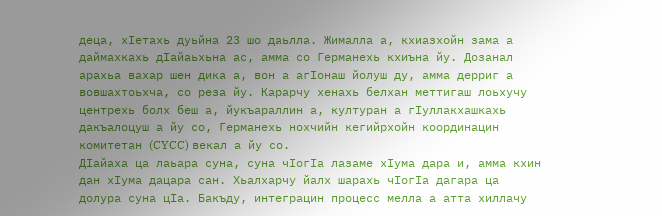деца, хӀетахь дуьйна 23 шо даьлла. Жималла а, кхиазхойн зама а даймахкахь дӀайаьхьна ас, амма со Германехь кхиъна йу. Дозанал арахьа вахар шен дика а, вон а агӀонаш йолуш ду, амма дерриг а вовшахтоьхча, со реза йу. Карарчу хенахь белхан меттигаш лоьхучу центрехь болх беш а, йукъараллин а, културан а гӀуллакхашкахь дакъалоцуш а йу со, Германехь нохчийн кегийрхойн координацин комитетан (CYCC) векал а йу со.
ДӀайаха ца лаьара суна, суна чӀогӀа лазаме хIума дара и, амма кхин дан хӀума дацара сан. Хьалхарчу йалх шарахь чӀогӀа дагара ца долура суна цIа. Бакъду, интеграцин процесс мелла а атта хиллачу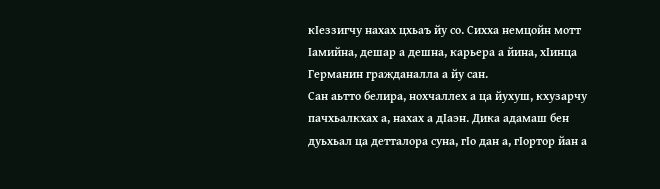кӀеззигчу нахах цхьаъ йу со. Сихха немцойн мотт Ӏамийна, дешар а дешна, карьера а йина, хӀинца Германин гражданалла а йу сан.
Сан аьтто белира, нохчаллех а ца йухуш, кхузарчу пачхьалкхах а, нахах а дIаэн. Дика адамаш бен дуьхьал ца детталора суна, гIо дан а, гIортор йан а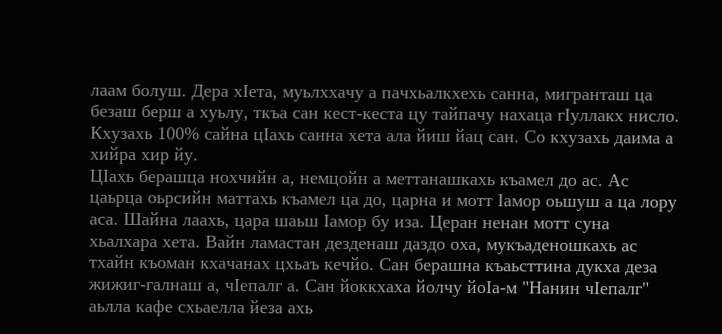лаам болуш. Дера хIета, муьлххачу а пачхьалкхехь санна, мигранташ ца безаш берш а хуьлу, ткъа сан кест-кеста цу тайпачу нахаца гӀуллакх нисло. Кхузахь 100% сайна цӀахь санна хета ала йиш йац сан. Со кхузахь даима а хийра хир йу.
ЦӀахь берашца нохчийн а, немцойн а меттанашкахь къамел до ас. Ас цаьрца оьрсийн маттахь къамел ца до, царна и мотт Ӏамор оьшуш а ца лору аса. Шайна лаахь, цара шаьш Ӏамор бу иза. Церан ненан мотт суна хьалхара хета. Вайн ламастан дезденаш даздо оха, мукъаденошкахь ас тхайн къоман кхачанах цхьаъ кечйо. Сан берашна къаьсттина дукха деза жижиг-галнаш а, чӀепалг а. Сан йоккхаха йолчу йоIа-м "Нанин чIепалг" аьлла кафе схьаелла йеза ахь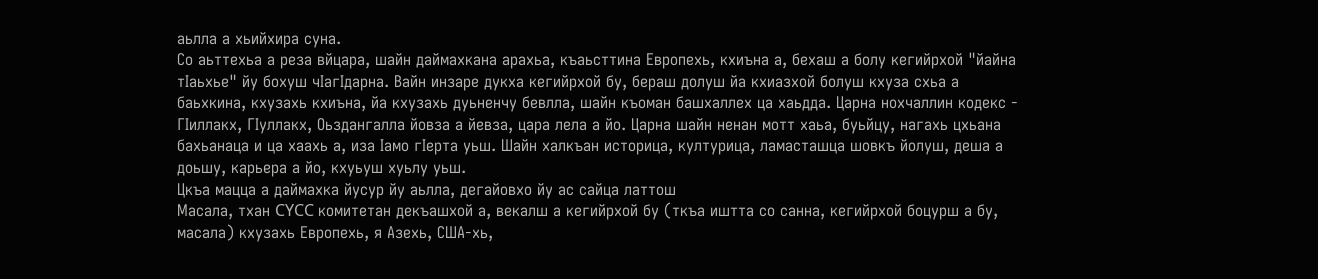аьлла а хьийхира суна.
Со аьттехьа а реза вйцара, шайн даймахкана арахьа, къаьсттина Европехь, кхиъна а, бехаш а болу кегийрхой "йайна тIаьхье" йу бохуш чIагIдарна. Вайн инзаре дукха кегийрхой бу, бераш долуш йа кхиазхой болуш кхуза схьа а баьхкина, кхузахь кхиъна, йа кхузахь дуьненчу бевлла, шайн къоман башхаллех ца хаьдда. Царна нохчаллин кодекс - ГӀиллакх, ГӀуллакх, Оьздангалла йовза а йевза, цара лела а йо. Царна шайн ненан мотт хаьа, буьйцу, нагахь цхьана бахьанаца и ца хаахь а, иза Ӏамо гӀерта уьш. Шайн халкъан историца, културица, ламасташца шовкъ йолуш, деша а доьшу, карьера а йо, кхуьуш хуьлу уьш.
Цкъа мацца а даймахка йусур йу аьлла, дегайовхо йу ас сайца латтош
Масала, тхан CYCC комитетан декъашхой а, векалш а кегийрхой бу (ткъа иштта со санна, кегийрхой боцурш а бу, масала) кхузахь Европехь, я Азехь, США-хь,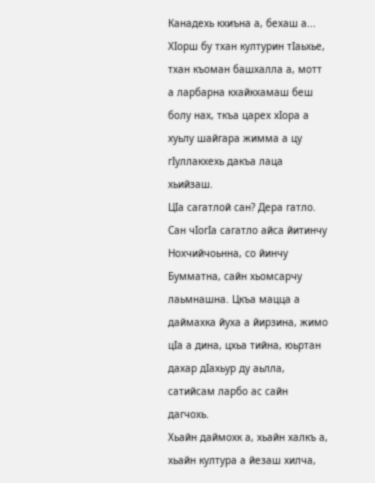Канадехь кхиъна а, бехаш а... ХӀорш бу тхан културин тӀаьхье, тхан къоман башхалла а, мотт а ларбарна кхайкхамаш беш болу нах, ткъа царех хӀора а хуьлу шайгара жимма а цу гIуллакхехь дакъа лаца хьийзаш.
ЦӀа сагатлой сан? Дера гатло. Сан чӀогӀа сагатло айса йитинчу Нохчийчоьнна, со йинчу Бумматна, сайн хьомсарчу лаьмнашна. Цкъа мацца а даймахка йуха а йирзина, жимо цӀа а дина, цхьа тийна, юьртан дахар дӀахьур ду аьлла, сатийсам ларбо ас сайн дагчохь.
Хьайн даймохк а, хьайн халкъ а, хьайн култура а йезаш хилча,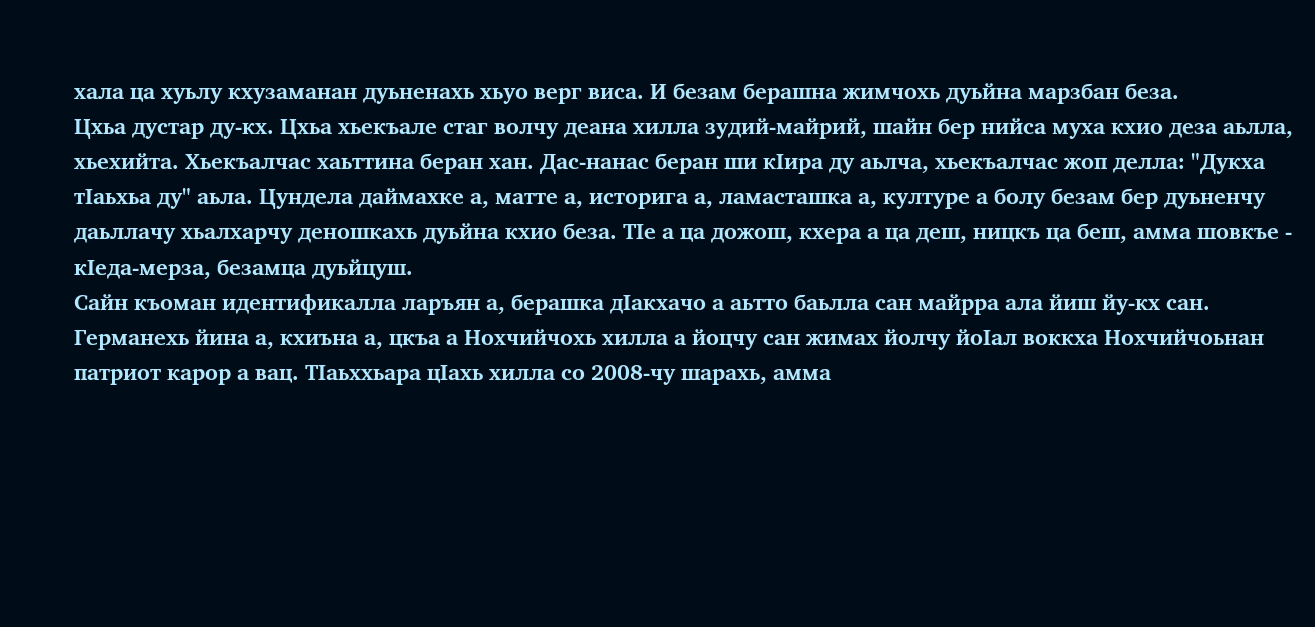хала ца хуьлу кхузаманан дуьненахь хьуо верг виса. И безам берашна жимчохь дуьйна марзбан беза.
Цхьа дустар ду-кх. Цхьа хьекъале стаг волчу деана хилла зудий-майрий, шайн бер нийса муха кхио деза аьлла, хьехийта. Хьекъалчас хаьттина беран хан. Дас-нанас беран ши кӀира ду аьлча, хьекъалчас жоп делла: "Дукха тӀаьхьа ду" аьла. Цундела даймахке а, матте а, историга а, ламасташка а, културе а болу безам бер дуьненчу даьллачу хьалхарчу деношкахь дуьйна кхио беза. ТӀе а ца дожош, кхера а ца деш, ницкъ ца беш, амма шовкъе - кӀеда-мерза, безамца дуьйцуш.
Сайн къоман идентификалла ларъян а, берашка дӀакхачо а аьтто баьлла сан майрра ала йиш йу-кх сан. Германехь йина а, кхиъна а, цкъа а Нохчийчохь хилла а йоцчу сан жимах йолчу йоӀал воккха Нохчийчоьнан патриот карор а вац. ТӀаьххьара цӀахь хилла со 2008-чу шарахь, амма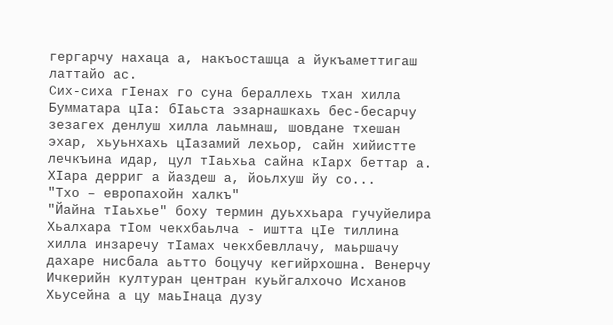гергарчу нахаца а, накъосташца а йукъаметтигаш латтайо ас.
Сих-сиха гӀенах го суна бераллехь тхан хилла Бумматара цӀа: бIаьста эзарнашкахь бес-бесарчу зезагех денлуш хилла лаьмнаш, шовдане тхешан эхар, хьуьнхахь цIазамий лехьор, сайн хийистте лечкъина идар, цул тIаьхьа сайна кIарх беттар а. ХIара дерриг а йаздеш а, йоьлхуш йу со...
"Тхо – европахойн халкъ"
"Йайна тIаьхье" боху термин дуьххьара гучуйелира Хьалхара тӀом чекхбаьлча - иштта цӀе тиллина хилла инзаречу тIамах чекхбевллачу, маьршачу дахаре нисбала аьтто боцучу кегийрхошна. Венерчу Ичкерийн културан центран куьйгалхочо Исханов Хьусейна а цу маьIнаца дузу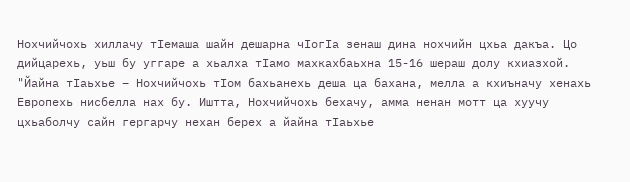Нохчийчохь хиллачу тӀемаша шайн дешарна чӀогӀа зенаш дина нохчийн цхьа дакъа. Цо дийцарехь, уьш бу уггаре а хьалха тӀамо махкахбаьхна 15-16 шераш долу кхиазхой.
"Йайна тIаьхье – Нохчийчохь тӀом бахьанехь деша ца бахана, мелла а кхиъначу хенахь Европехь нисбелла нах бу. Иштта, Нохчийчохь бехачу, амма ненан мотт ца хуучу цхьаболчу сайн гергарчу нехан берех а йайна тIаьхье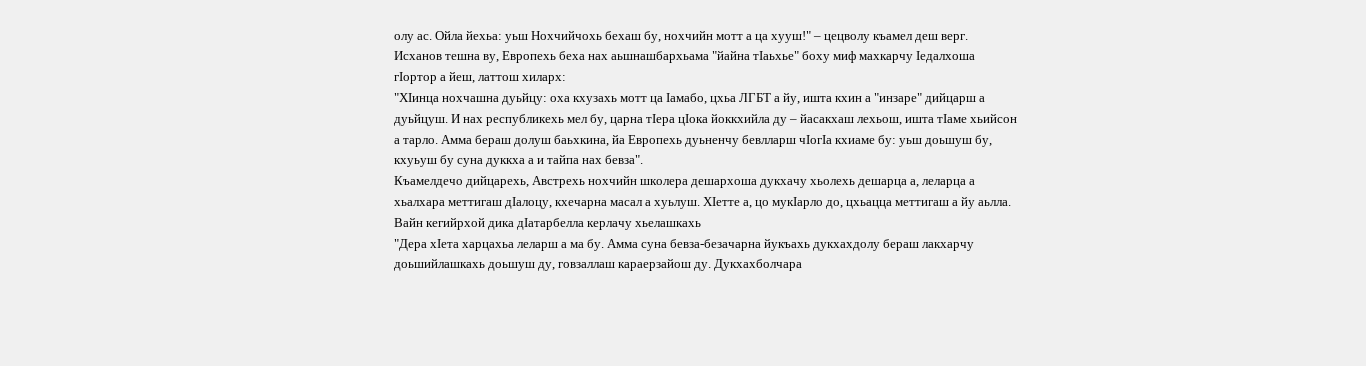олу ас. Ойла йехьа: уьш Нохчийчохь бехаш бу, нохчийн мотт а ца хууш!" – цецволу къамел деш верг.
Исханов тешна ву, Европехь беха нах аьшнашбархьама "йайна тӀаьхье" боху миф махкарчу Iедалхоша гӀортор а йеш, латтош хиларх:
"ХӀинца нохчашна дуьйцу: оха кхузахь мотт ца Ӏамабо, цхьа ЛГБТ а йу, ишта кхин а "инзаре" дийцарш а дуьйцуш. И нах республикехь мел бу, царна тIера цIока йоккхийла ду – йасакхаш лехьош, ишта тIаме хьийсон а тарло. Амма бераш долуш баьхкина, йа Европехь дуьненчу бевлларш чӀогӀа кхиаме бу: уьш доьшуш бу, кхуьуш бу суна дуккха а и тайпа нах бевза".
Къамелдечо дийцарехь, Австрехь нохчийн школера дешархоша дукхачу хьолехь дешарца а, леларца а хьалхара меттигаш дӀалоцу, кхечарна масал а хуьлуш. ХӀетте а, цо мукӀарло до, цхьацца меттигаш а йу аьлла.
Вайн кегийрхой дика дIатарбелла керлачу хьелашкахь
"Дера хIета харцахьа леларш а ма бу. Амма суна бевза-безачарна йукъахь дукхахдолу бераш лакхарчу доьшийлашкахь доьшуш ду, говзаллаш караерзайош ду. Дукхахболчара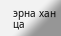эрна хан ца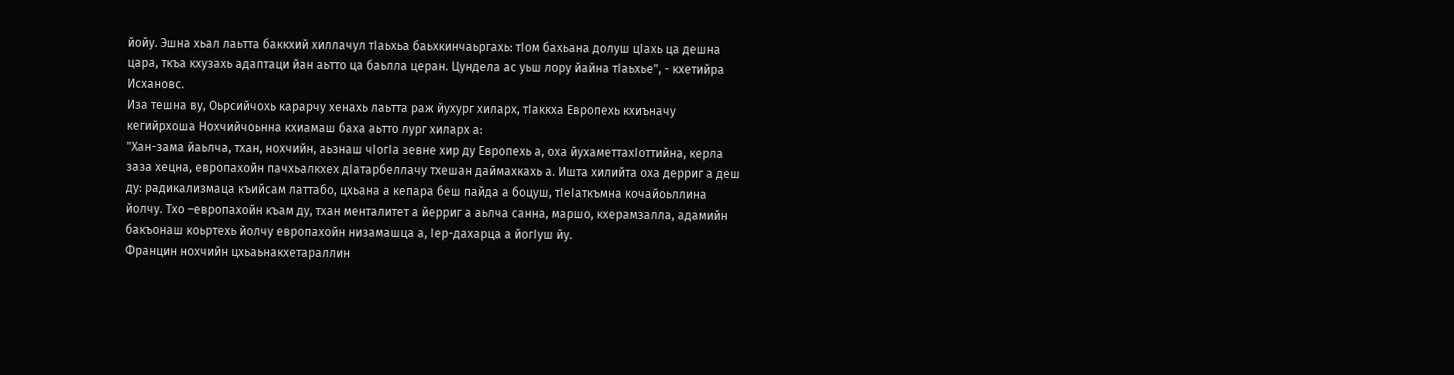йойу. Эшна хьал лаьтта баккхий хиллачул тIаьхьа баьхкинчаьргахь: тӀом бахьана долуш цӀахь ца дешна цара, ткъа кхузахь адаптаци йан аьтто ца баьлла церан. Цундела ас уьш лору йайна тIаьхье", - кхетийра Исхановс.
Иза тешна ву, Оьрсийчохь карарчу хенахь лаьтта раж йухург хиларх, тӀаккха Европехь кхиъначу кегийрхоша Нохчийчоьнна кхиамаш баха аьтто лург хиларх а:
"Хан-зама йаьлча, тхан, нохчийн, аьзнаш чӀогӀа зевне хир ду Европехь а, оха йухаметтахIоттийна, керла заза хецна, европахойн пачхьалкхех дIатарбеллачу тхешан даймахкахь а. Ишта хилийта оха дерриг а деш ду: радикализмаца къийсам латтабо, цхьана а кепара беш пайда а боцуш, тIеIаткъмна кочайоьллина йолчу. Тхо –европахойн къам ду, тхан менталитет а йерриг а аьлча санна, маршо, кхерамзалла, адамийн бакъонаш коьртехь йолчу европахойн низамашца а, Iер-дахарца а йогIуш йу.
Францин нохчийн цхьаьнакхетараллин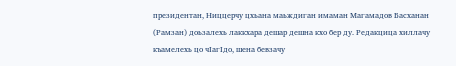президентан, Ниццерчу цхьана маьждиган имаман Магамадов Басханан (Рамзан) доьзалехь лаккхара дешар дешна кхо бер ду. Редакцица хиллачу къамелехь цо чӀагӀдо, шена бевзачу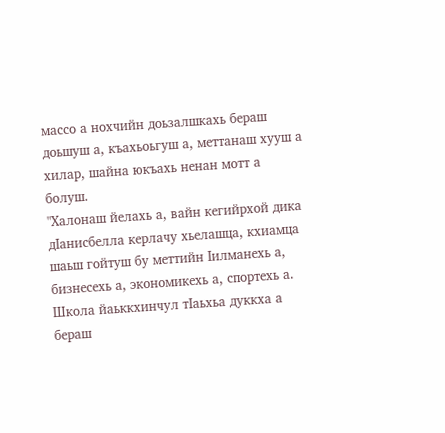массо а нохчийн доьзалшкахь бераш доьшуш а, къахьоьгуш а, меттанаш хууш а хилар, шайна юкъахь ненан мотт а болуш.
"Халонаш йелахь а, вайн кегийрхой дика дIанисбелла керлачу хьелашца, кхиамца шаьш гойтуш бу меттийн Ӏилманехь а, бизнесехь а, экономикехь а, спортехь а. Школа йаьккхинчул тIаьхьа дуккха а бераш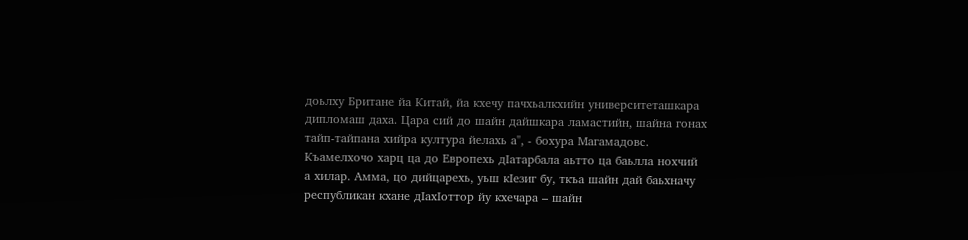доьлху Британе йа Китай, йа кхечу пачхьалкхийн университеташкара дипломаш даха. Цара сий до шайн дайшкара ламастийн, шайна гонах тайп-тайпана хийра култура йелахь а", - бохура Магамадовс.
Къамелхочо харц ца до Европехь дӀатарбала аьтто ца баьлла нохчий а хилар. Амма, цо дийцарехь, уьш кӀезиг бу, ткъа шайн дай баьхначу республикан кхане дӀахӀоттор йу кхечара – шайн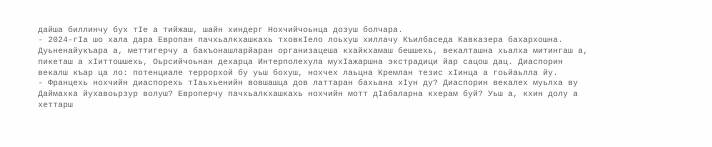дайша биллинчу бух тӀе а тийжаш, шайн хиндерг Нохчийчоьнца дозуш болчара.
- 2024-гIа шо хала дара Европан пачхьалкхашкахь тховкIело лоьхуш хиллачу Къилбаседа Кавказера бахархошна. Дуьненайукъара а, меттигерчу а бакъонашларйаран организацеша кхайкхамаш бешшехь, векалташна хьалха митингаш а, пикеташ а хIиттошшехь, Оьрсийчоьнан дехарца Интерполехула мухIажаршна экстрадици йар сацош дац. Диаспорин векалш къар ца ло: потенциале террорхой бу уьш бохуш, нохчех лаьцна Кремлан тезис хIинца а гоьйаьлла йу.
- Францехь нохчийн диаспорехь тӀаьхьенийн вовшашца дов латтаран бахьана хӀун ду? Диаспорин векалех муьлха ву Даймахка йухавоьрзур волуш? Европерчу пачхьалкхашкахь нохчийн мотт дӀабаларна кхерам буй? Уьш а, кхин долу а хеттарш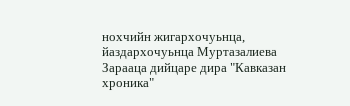нохчийн жигархочуьнца, йаздархочуьнца Муртазалиева Зарааца дийцаре дира "Кавказан хроника"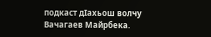подкаст дӀахьош волчу Вачагаев Майрбека.